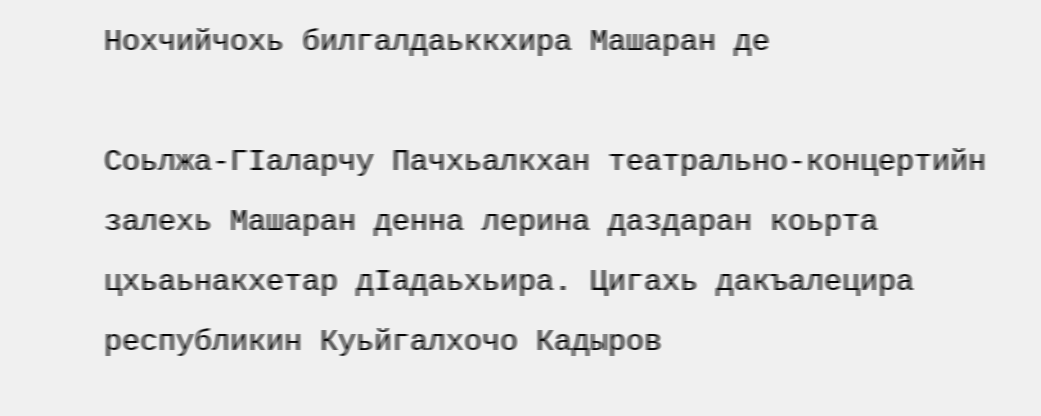Нохчийчохь билгалдаьккхира Машаран де

Соьлжа-ГIаларчу Пачхьалкхан театрально-концертийн залехь Машаран денна лерина даздаран коьрта цхьаьнакхетар дIадаьхьира. Цигахь дакъалецира республикин Куьйгалхочо Кадыров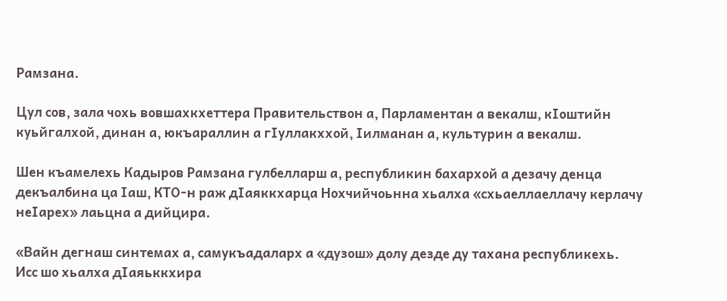Рамзана.

Цул сов, зала чохь вовшахкхеттера Правительствон а, Парламентан а векалш, кIоштийн куьйгалхой, динан а, юкъараллин а гIуллакххой, Iилманан а, культурин а векалш.

Шен къамелехь Кадыров Рамзана гулбелларш а, республикин бахархой а дезачу денца декъалбина ца Iаш, КТО-н раж дIаяккхарца Нохчийчоьнна хьалха «схьаеллаеллачу керлачу неIарех» лаьцна а дийцира.

«Вайн дегнаш синтемах а, самукъадаларх а «дузош» долу дезде ду тахана республикехь. Исс шо хьалха дIаяьккхира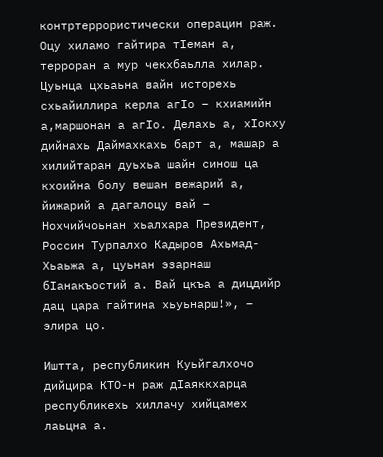контртеррористически операцин раж. Оцу хиламо гайтира тIеман а, терроран а мур чекхбаьлла хилар. Цуьнца цхьаьна вайн исторехь схьайиллира керла агIо – кхиамийн а,маршонан а агIо. Делахь а, хIокху дийнахь Даймахкахь барт а, машар а хилийтаран дуьхьа шайн синош ца кхоийна болу вешан вежарий а, йижарий а дагалоцу вай – Нохчийчоьнан хьалхара Президент, Россин Турпалхо Кадыров Ахьмад-Хьаьжа а, цуьнан эзарнаш бIанакъостий а. Вай цкъа а дицдийр дац цара гайтина хьуьнарш!», – элира цо.

Иштта, республикин Куьйгалхочо дийцира КТО-н раж дIаяккхарца республикехь хиллачу хийцамех лаьцна а.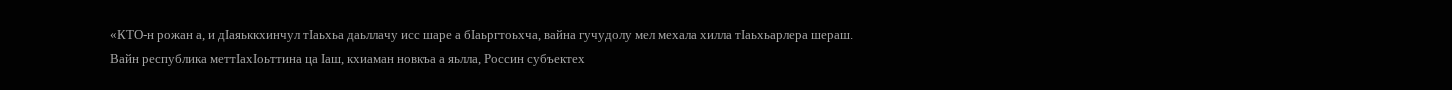«КТО-н рожан а, и дIаяьккхинчул тIаьхьа даьллачу исс шаре а бIаьргтоьхча, вайна гучудолу мел мехала хилла тIаьхьарлера шераш. Вайн республика меттIахIоьттина ца Iаш, кхиаман новкъа а яьлла, Россин субъектех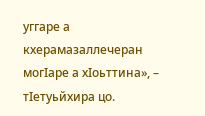уггаре а кхерамазаллечеран могIаре а хIоьттина», – тIетуьйхира цо.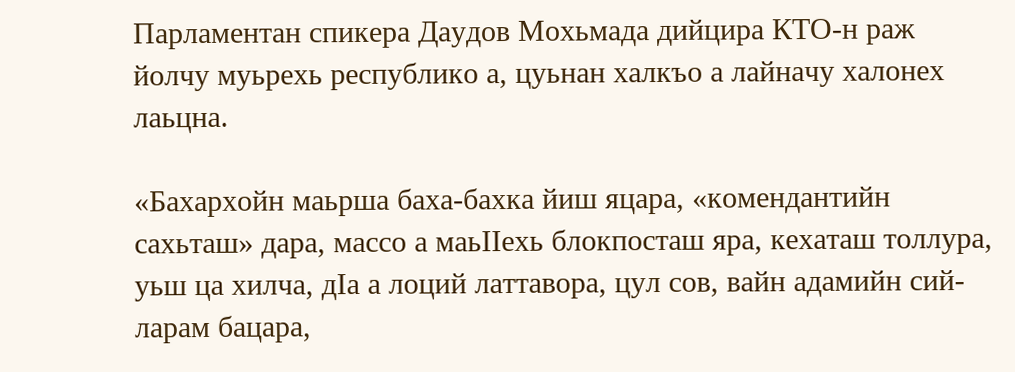Парламентан спикера Даудов Мохьмада дийцира КТО-н раж йолчу муьрехь республико а, цуьнан халкъо а лайначу халонех лаьцна.

«Бахархойн маьрша баха-бахка йиш яцара, «комендантийн сахьташ» дара, массо а маьIIехь блокпосташ яра, кехаташ толлура, уьш ца хилча, дIа а лоций латтавора, цул сов, вайн адамийн сий-ларам бацара,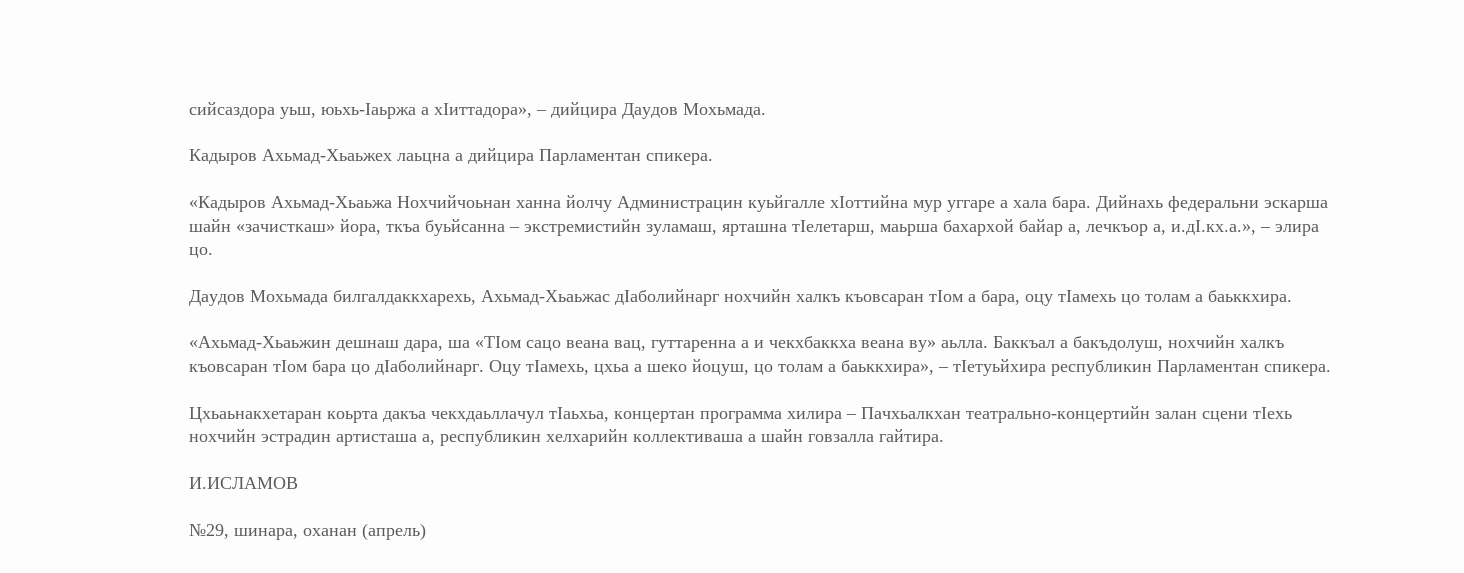сийсаздора уьш, юьхь-Iаьржа а хIиттадора», – дийцира Даудов Мохьмада.

Кадыров Ахьмад-Хьаьжех лаьцна а дийцира Парламентан спикера.

«Кадыров Ахьмад-Хьаьжа Нохчийчоьнан ханна йолчу Администрацин куьйгалле хIоттийна мур уггаре а хала бара. Дийнахь федеральни эскарша шайн «зачисткаш» йора, ткъа буьйсанна – экстремистийн зуламаш, ярташна тIелетарш, маьрша бахархой байар а, лечкъор а, и.дI.кх.а.», – элира цо.

Даудов Мохьмада билгалдаккхарехь, Ахьмад-Хьаьжас дIаболийнарг нохчийн халкъ къовсаран тIом а бара, оцу тIамехь цо толам а баьккхира.

«Ахьмад-Хьаьжин дешнаш дара, ша «ТIом сацо веана вац, гуттаренна а и чекхбаккха веана ву» аьлла. Баккъал а бакъдолуш, нохчийн халкъ къовсаран тIом бара цо дIаболийнарг. Оцу тIамехь, цхьа а шеко йоцуш, цо толам а баьккхира», – тIетуьйхира республикин Парламентан спикера.

Цхьаьнакхетаран коьрта дакъа чекхдаьллачул тIаьхьа, концертан программа хилира – Пачхьалкхан театрально-концертийн залан сцени тIехь нохчийн эстрадин артисташа а, республикин хелхарийн коллективаша а шайн говзалла гайтира.

И.ИСЛАМОВ

№29, шинара, оханан (апрель)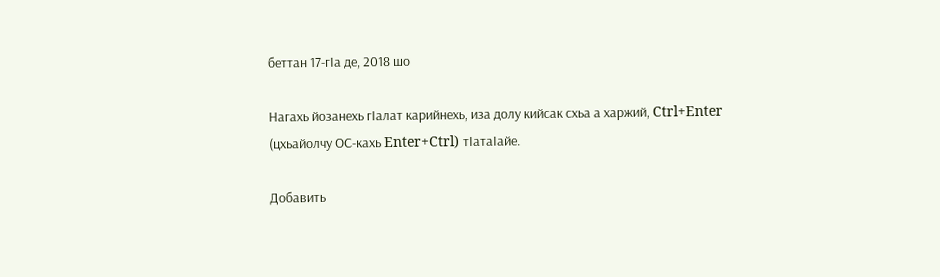беттан 17-гIа де, 2018 шо

Нагахь йозанехь гIалат карийнехь, иза долу кийсак схьа а харжий, Ctrl+Enter (цхьайолчу ОС-кахь Enter+Ctrl) тIатаIайе.

Добавить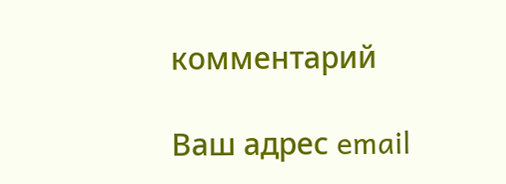комментарий

Ваш адрес email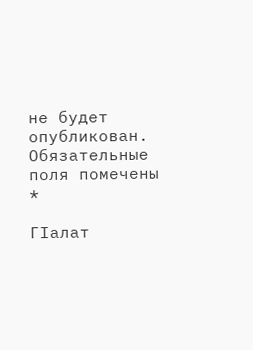не будет опубликован. Обязательные поля помечены *

ГIалат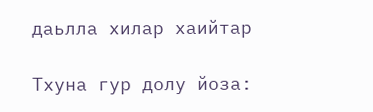даьлла хилар хаийтар

Тхуна гур долу йоза: